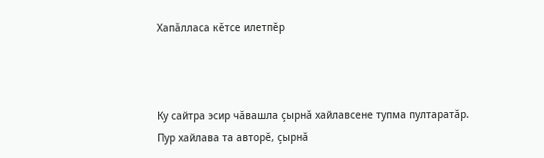Хапăлласа кĕтсе илетпĕр



Ку сайтра эсир чăвашла çырнă хайлавсене тупма пултаратăр. Пур хайлава та авторĕ, çырнă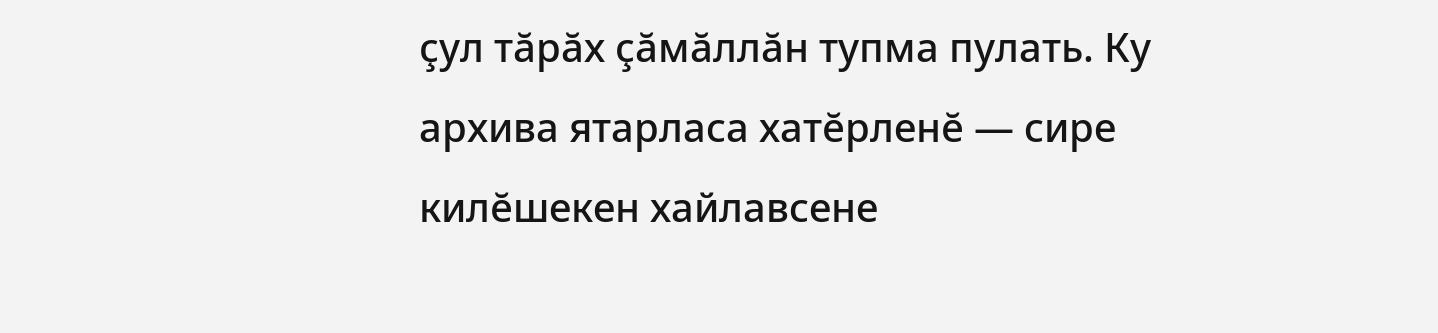çул тăрăх çăмăллăн тупма пулать. Ку архива ятарласа хатĕрленĕ — сире килĕшекен хайлавсене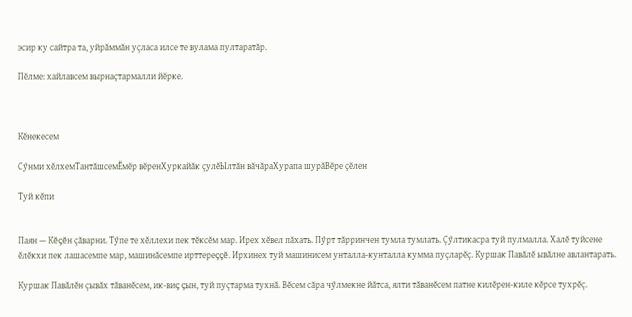эсир ку сайтра та, уйрăммăн уçласа илсе те вулама пултаратăр.

Пӗлме: хайлавсем вырнаҫтармалли йӗрке.



Кĕнекесем

Сӳнми хĕлхемТантăшсемӖмӗр вӗренХуркайăк çулĕЫлтăн вăчăраХурапа шурăВӗре ҫӗлен

Туй кĕпи


Паян — Кĕçĕн çăварни. Тӳпе те хĕллехи пек тĕксĕм мар. Ирех хĕвел пăхать. Пӳрт тăрринчен тумла тумлать. Çӳлтикасра туй пулмалла. Халĕ туйсене ĕлĕкхи пек лашасемпе мар, машинăсемпе ирттереççĕ. Ирхинех туй машинисем унталла-кунталла кумма пуçларĕç. Куршак Павăлĕ ывăлне авлантарать.

Куршак Павăлĕн çывăх тăванĕсем, ик-виç çын, туй пуçтарма тухнă. Вĕсем сăра чӳлмекне йăтса, ялти тăванĕсем патне килĕрен-киле кĕрсе тухрĕç.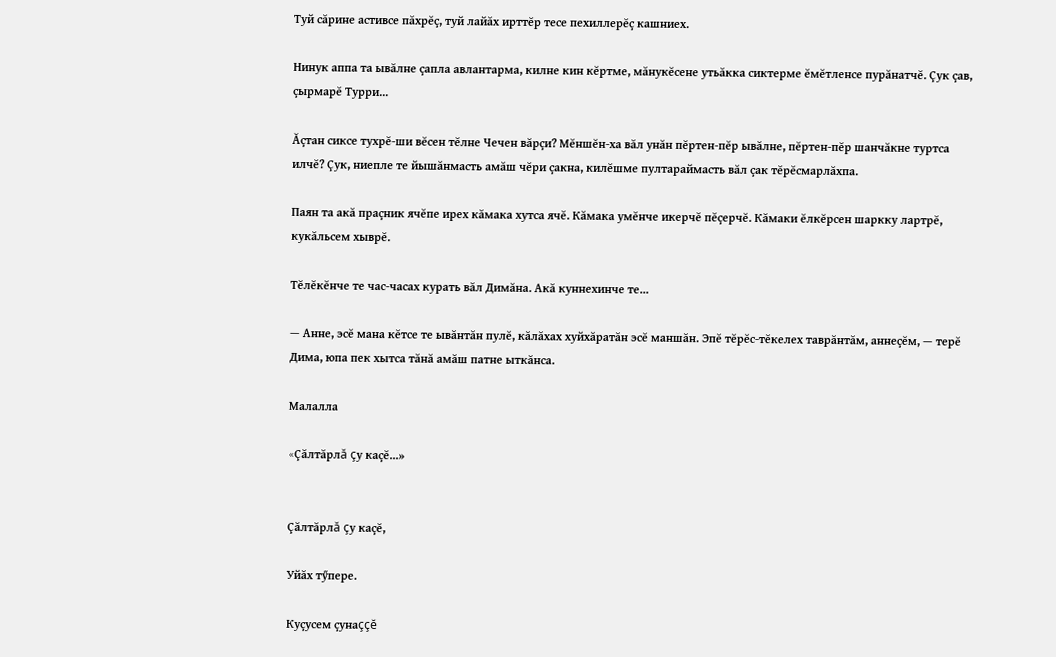Туй сăрине астивсе пăхрĕç, туй лайăх ирттĕр тесе пехиллерĕç кашниех.

Нинук аппа та ывăлне çапла авлантарма, килне кин кĕртме, мăнукĕсене утьăкка сиктерме ĕмĕтленсе пурăнатчĕ. Çук çав, çырмарĕ Турри...

Ăçтан сиксе тухрĕ-ши вĕсен тĕлне Чечен вăрçи? Мĕншĕн-ха вăл унăн пĕртен-пĕр ывăлне, пĕртен-пĕр шанчăкне туртса илчĕ? Çук, ниепле те йышăнмасть амăш чĕри çакна, килĕшме пултараймасть вăл çак тĕрĕсмарлăхпа.

Паян та акă праçник ячĕпе ирех кăмака хутса ячĕ. Кăмака умĕнче икерчĕ пĕçерчĕ. Кăмаки ĕлкĕрсен шаркку лартрĕ, кукăльсем хыврĕ.

Тĕлĕкĕнче те час-часах курать вăл Димăна. Акă куннехинче те...

— Анне, эсĕ мана кĕтсе те ывăнтăн пулĕ, кăлăхах хуйхăратăн эсĕ маншăн. Эпĕ тĕрĕс-тĕкелех таврăнтăм, аннеçĕм, — терĕ Дима, юпа пек хытса тăнă амăш патне ыткăнса.

Малалла

«Çăлтăрлă çу каçĕ...»


Çăлтăрлă çу каçĕ,

Уйăх тӳпере.

Куçусем çунаççĕ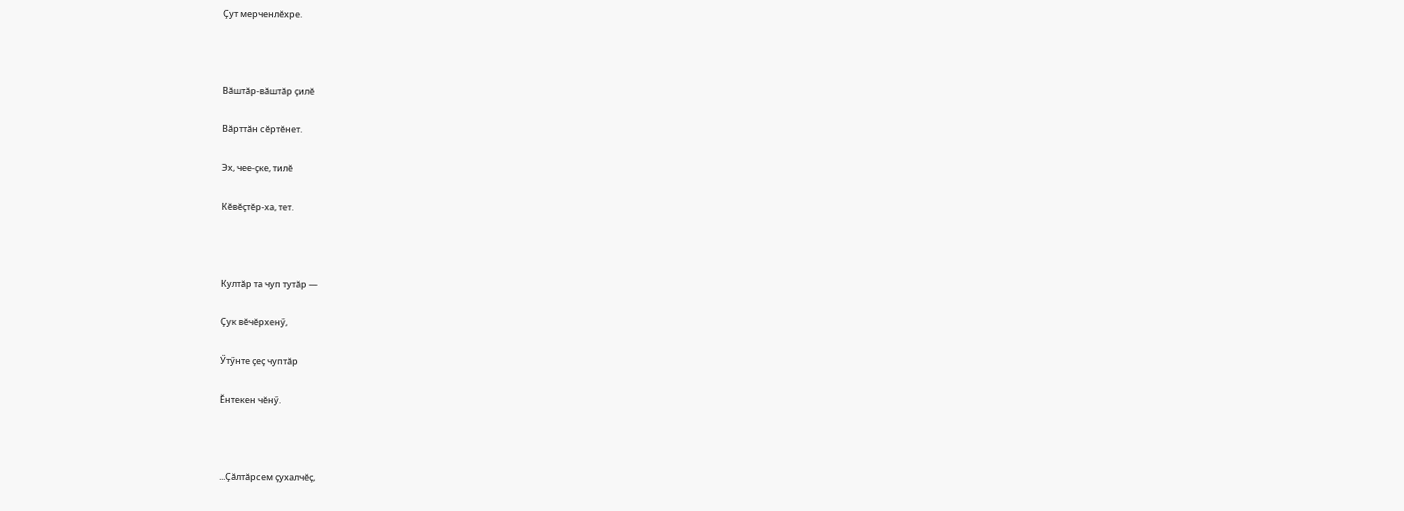Çут мерченлĕхре.



Вăштăр-вăштăр çилĕ

Вăрттăн сĕртĕнет.

Эх, чее-çке, тилĕ

Кĕвĕçтĕр-ха, тет.



Култăр та чуп тутăр —

Çук вĕчĕрхенӳ,

Ӳтӳнте çеç чуптăр

Ĕнтекен чĕнӳ.



...Çăлтăрсем çухалчĕç,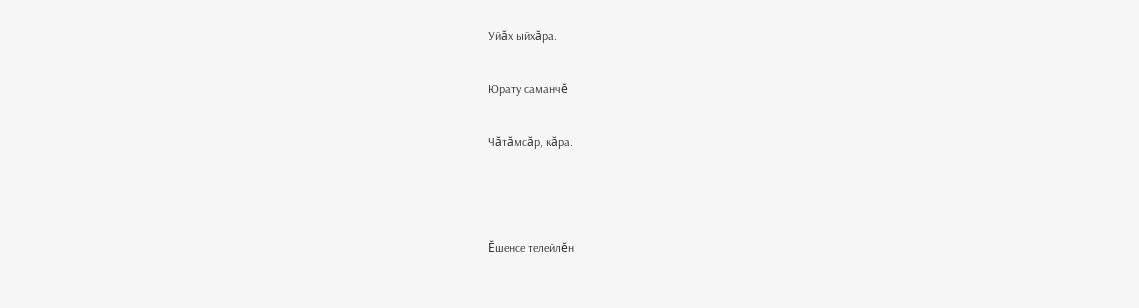Уйăх ыйхăра.

Юрату саманчĕ

Чăтăмсăр, кăра.



Ĕшенсе телейлĕн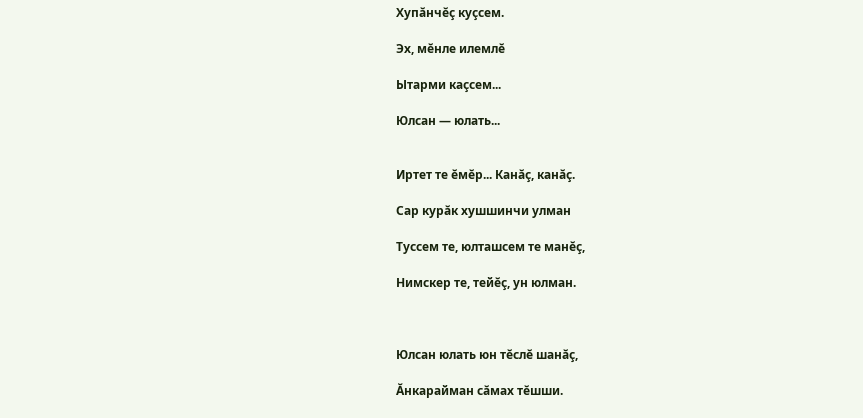Хупăнчĕç куçсем.

Эх, мĕнле илемлĕ

Ытарми каçсем...

Юлсан — юлать...


Иртет те ĕмĕр... Канăç, канăç.

Сар курăк хушшинчи улман

Туссем те, юлташсем те манĕç,

Нимскер те, тейĕç, ун юлман.



Юлсан юлать юн тĕслĕ шанăç,

Ăнкарайман сăмах тĕшши.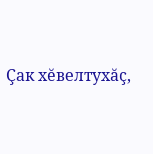Çак хĕвелтухăç,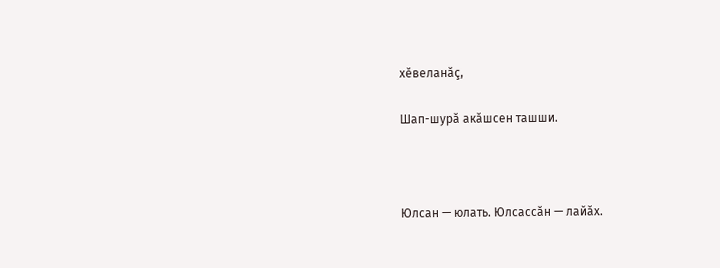хĕвеланăç,

Шап-шурă акăшсен ташши.



Юлсан — юлать. Юлсассăн — лайăх.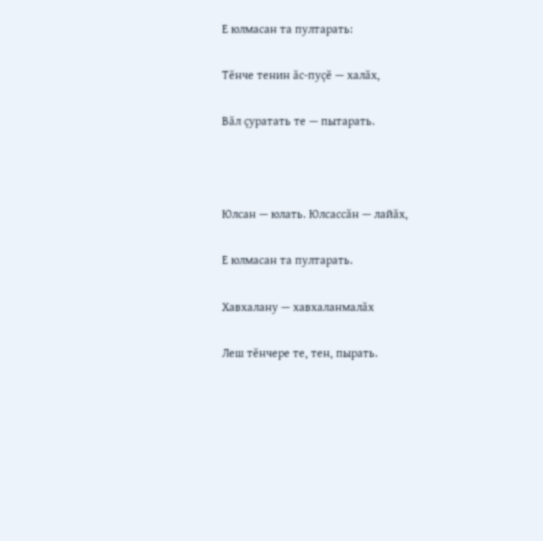Е юлмасан та пултарать:

Тĕнче тенин ăс-пуçĕ — халăх,

Вăл çуратать те — пытарать.



Юлсан — юлать. Юлсассăн — лайăх,

Е юлмасан та пултарать.

Хавхалану — хавхаланмалăх

Леш тĕнчере те, тен, пырать.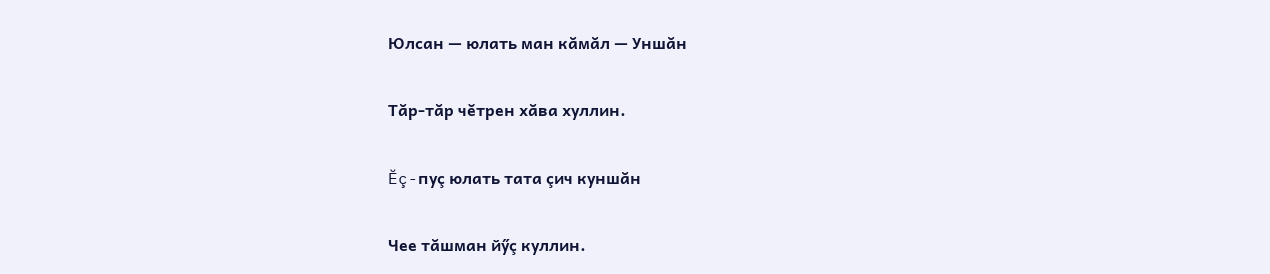Юлсан — юлать ман кăмăл — Уншăн

Тăр-тăр чĕтрен хăва хуллин.

Ĕç-пуç юлать тата çич куншăн

Чее тăшман йӳç куллин.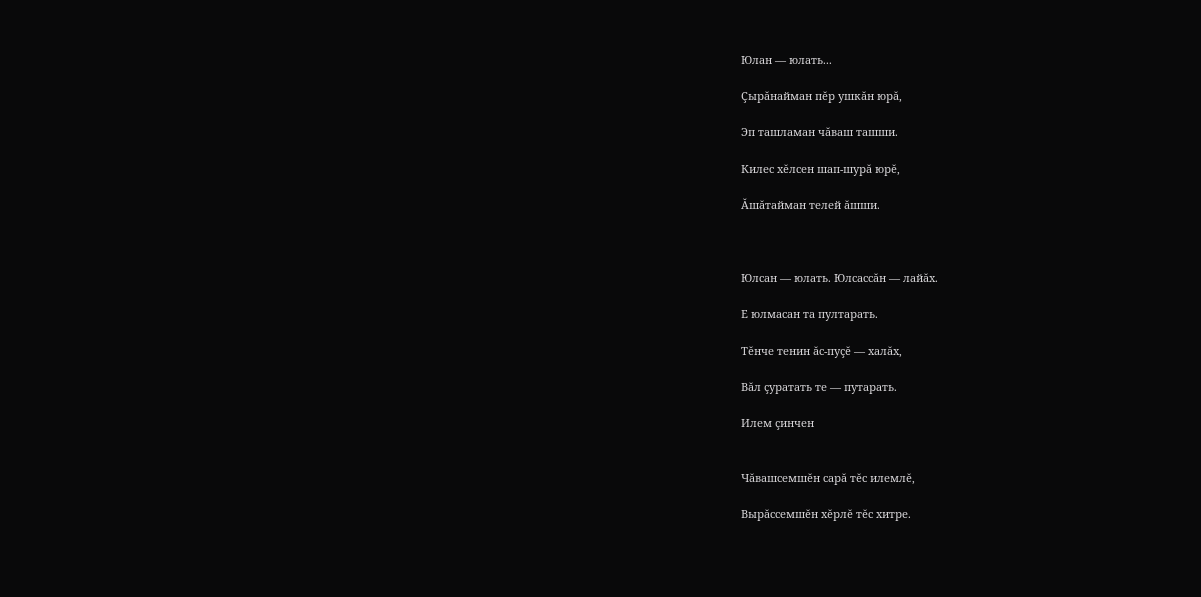Юлан — юлать...

Çырăнайман пĕр ушкăн юрă,

Эп ташламан чăваш ташши.

Килес хĕлсен шап-шурă юрĕ,

Ăшăтайман телей ăшши.



Юлсан — юлать. Юлсассăн — лайăх.

Е юлмасан та пултарать.

Тĕнче тенин ăс-пуçĕ — халăх,

Вăл çуратать те — путарать.

Илем çинчен


Чăвашсемшĕн сарă тĕс илемлĕ,

Вырăссемшĕн хĕрлĕ тĕс хитре.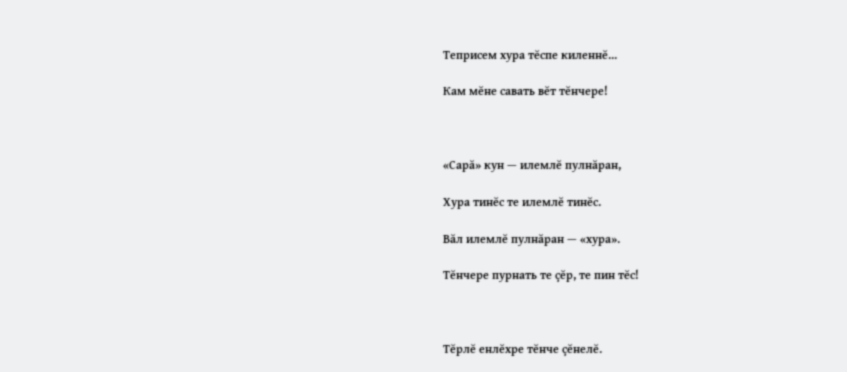Теприсем хура тĕспе киленнĕ...

Кам мĕне савать вĕт тĕнчере!



«Сарă» кун — илемлĕ пулнăран,

Хура тинĕс те илемлĕ тинĕс.

Вăл илемлĕ пулнăран — «хура».

Тĕнчере пурнать те çĕр, те пин тĕс!



Тĕрлĕ енлĕхре тĕнче çĕнелĕ.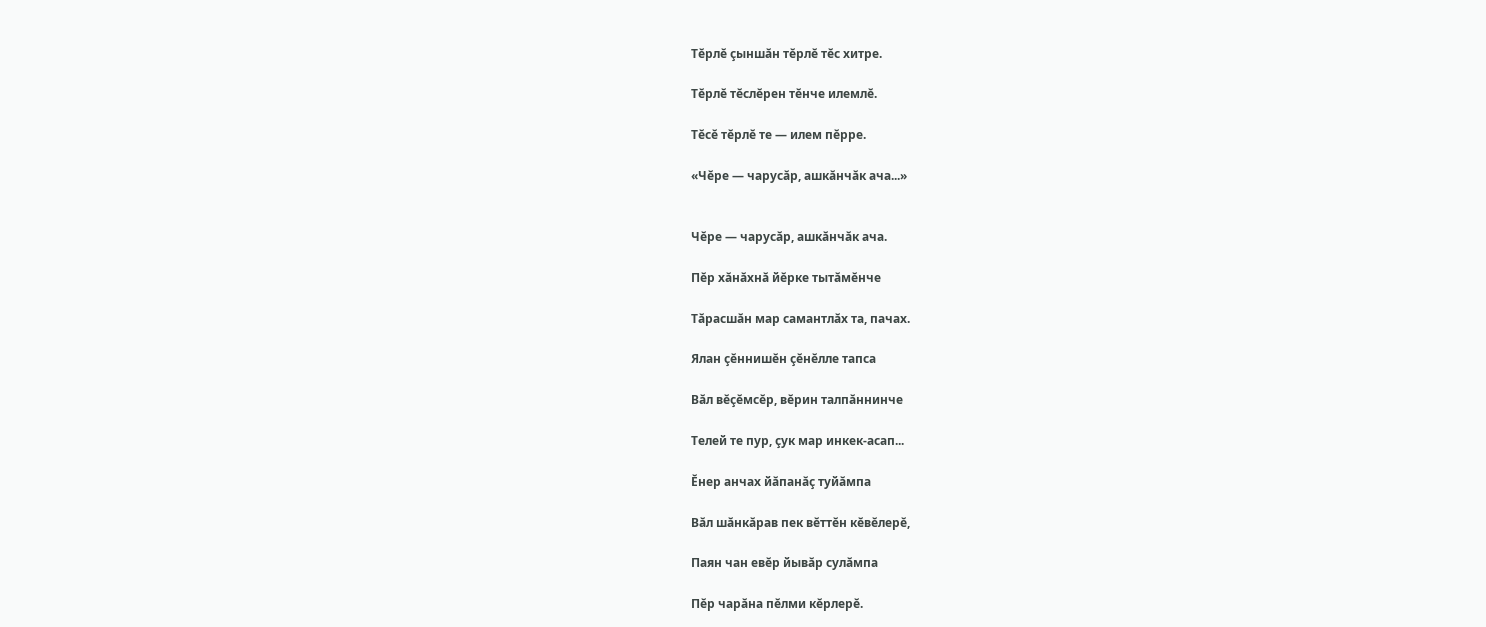Тĕрлĕ çыншăн тĕрлĕ тĕс хитре.

Тĕрлĕ тĕслĕрен тĕнче илемлĕ.

Тĕсĕ тĕрлĕ те — илем пĕрре.

«Чĕре — чарусăр, ашкăнчăк ача...»


Чĕре — чарусăр, ашкăнчăк ача.

Пĕр хăнăхнă йĕрке тытăмĕнче

Тăрасшăн мар самантлăх та, пачах.

Ялан çĕннишĕн çĕнĕлле тапса

Вăл вĕçĕмсĕр, вĕрин талпăннинче

Телей те пур, çук мар инкек-асап...

Ĕнер анчах йăпанăç туйăмпа

Вăл шăнкăрав пек вĕттĕн кĕвĕлерĕ,

Паян чан евĕр йывăр сулăмпа

Пĕр чарăна пĕлми кĕрлерĕ.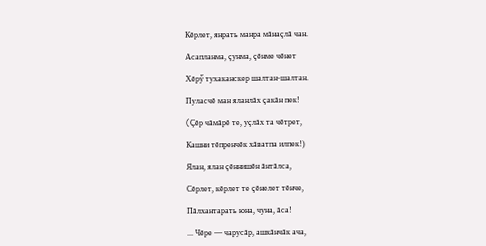Кĕрлет, янрать манра мăнаçлă чан.

Асапланма, çунма, çĕнме чĕнет

Хĕрӳ тухаканскер шалтан-шалтан.

Пуласчĕ ман яланлăх çакăн пек!

(Çĕр чăмăрĕ те, уçлăх та чĕтрет,

Кашни тĕпренчĕк хăватпа илпек!)

Ялан, ялан çĕннишĕн ăнтăлса,

Сĕрлет, кĕрлет те çĕнелет тĕнче,

Пăлхантарать юна, чуна, ăса!

... Чĕре — чарусăр, ашкăнчăк ача,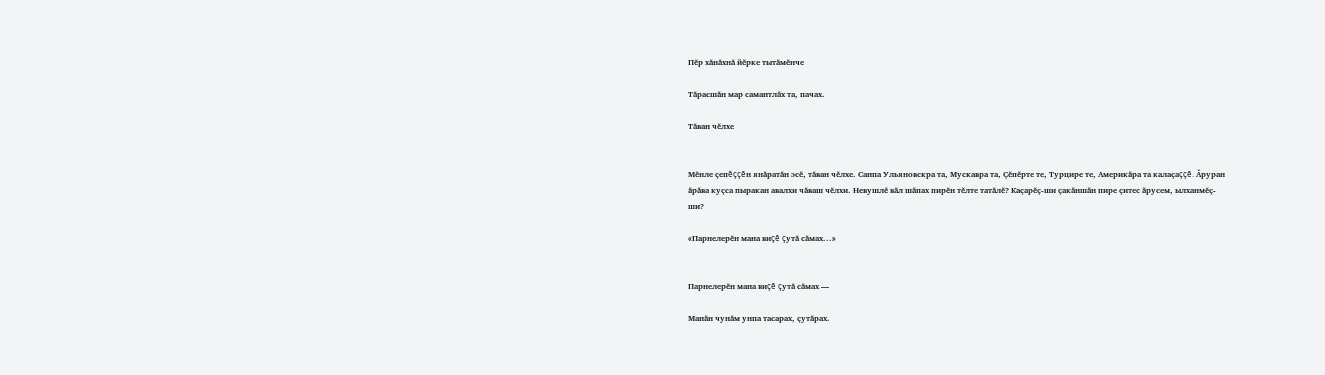Пĕр хăнăхнă йĕрке тытăмĕнче

Тăрасшăн мар самантлăх та, пачах.

Тăван чĕлхе


Мĕнле çепĕççĕн янăратăн эсĕ, тăван чĕлхе. Санпа Ульяновскра та, Мускавра та, Çĕпĕрте те, Турцире те, Америкăра та калаçаççĕ. Ăруран ăрăва куçса пыракан авалхи чăваш чĕлхи. Невушлĕ вăл шăпах пирĕн тĕлте татăлĕ? Каçарĕç-ши çакăншăн пире çитес ăрусем, ылханмĕç-ши?

«Парнелерĕн мана виçĕ çутă сăмах...»


Парнелерĕн мана виçĕ çутă сăмах —

Манăн чунăм унпа тасарах, çутăрах.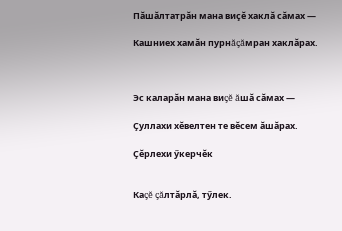Пăшăлтатрăн мана виçĕ хаклă сăмах —

Кашниех хамăн пурнăçăмран хаклăрах.



Эс каларăн мана виçĕ ăшă сăмах —

Çуллахи хĕвелтен те вĕсем ăшăрах.

Çĕрлехи ӳкерчĕк


Каçĕ çăлтăрлă, тӳлек.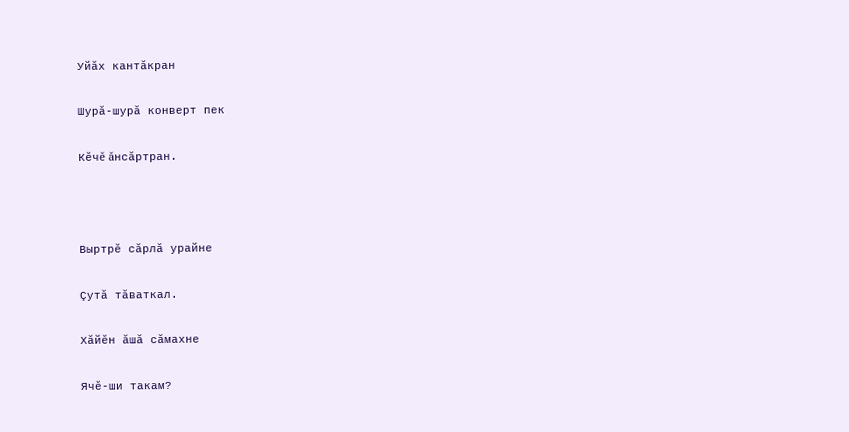Уйăх кантăкран

Шурă-шурă конверт пек

Кĕчĕ ăнсăртран.



Выртрĕ сăрлă урайне

Çутă тăваткал.

Хăйĕн ăшă сăмахне

Ячĕ-ши такам?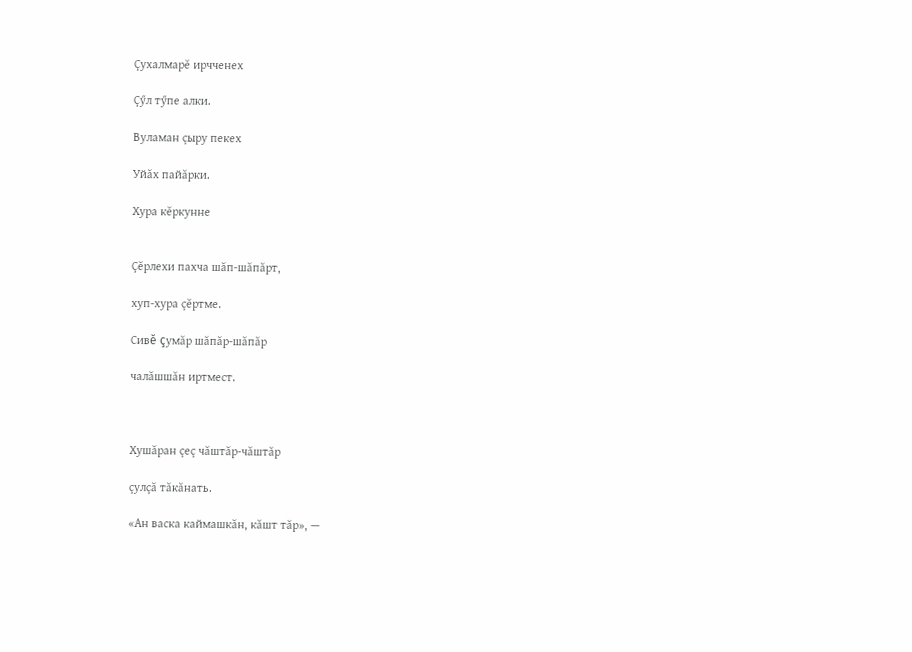Çухалмарĕ ирчченех

Çӳл тӳпе алки.

Вуламан çыру пекех

Уйăх пайăрки.

Хура кĕркунне


Çĕрлехи пахча шăп-шăпăрт,

хуп-хура çĕртме.

Сивĕ çумăр шăпăр-шăпăр

чалăшшăн иртмест.



Хушăран çеç чăштăр-чăштăр

çулçă тăкăнать.

«Ан васка каймашкăн, кăшт тăр», —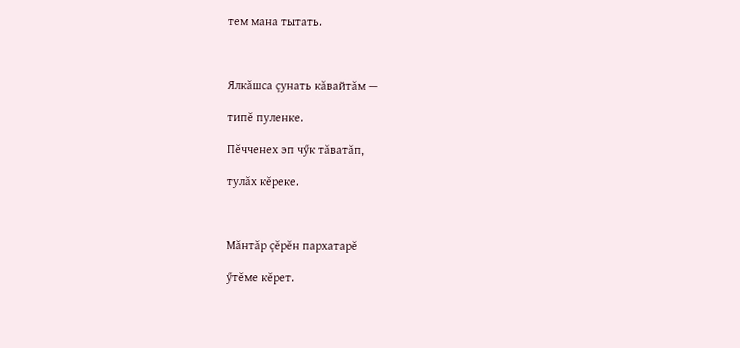тем мана тытать.



Ялкăшса çунать кăвайтăм —

типĕ пуленке.

Пĕчченех эп чӳк тăватăп,

тулăх кĕреке.



Мăнтăр çĕрĕн пархатарĕ

ӳтĕме кĕрет.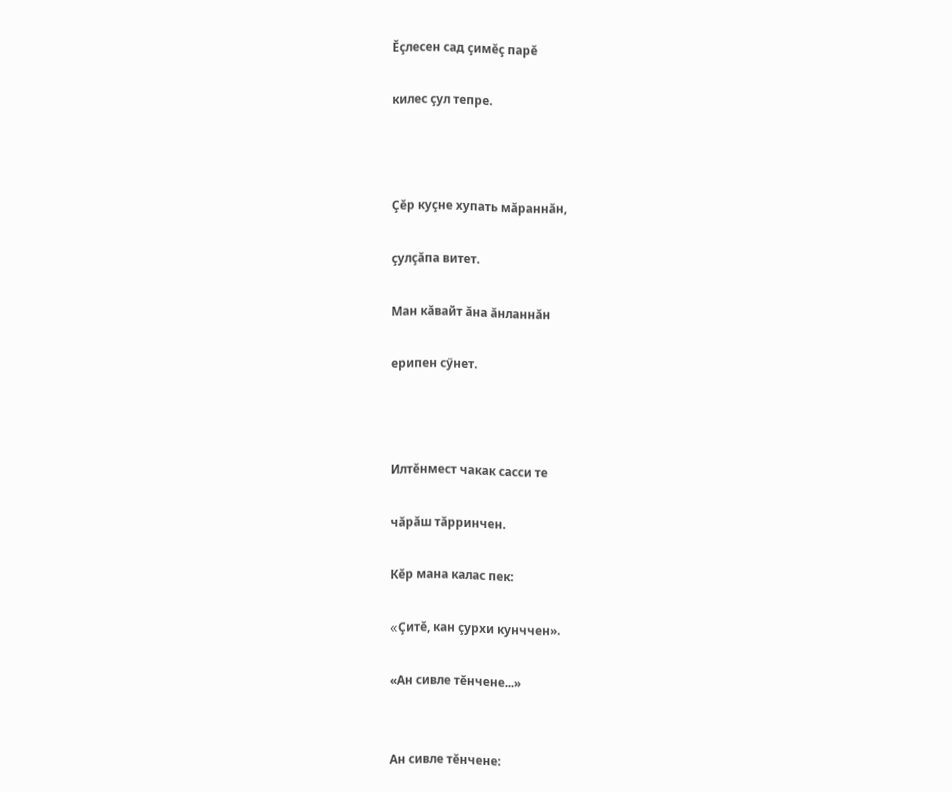Ĕçлесен сад çимĕç парĕ

килес çул тепре.



Çĕр куçне хупать мăраннăн,

çулçăпа витет.

Ман кăвайт ăна ăнланнăн

ерипен сӳнет.



Илтĕнмест чакак сасси те

чăрăш тăрринчен.

Кĕр мана калас пек:

«Çитĕ, кан çурхи кунччен».

«Ан сивле тĕнчене...»


Ан сивле тĕнчене: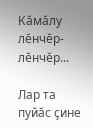Кăмăлу лĕнчĕр-лĕнчĕр...

Лар та пуйăс çине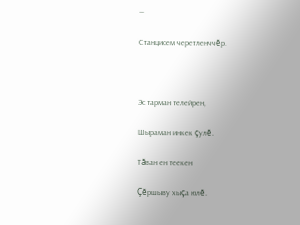—

Станцисем черетленччĕр.



Эс тарман телейрен,

Шыраман инкек çулĕ.

Тăван ен теекен

Çĕршыву хыçа юлĕ.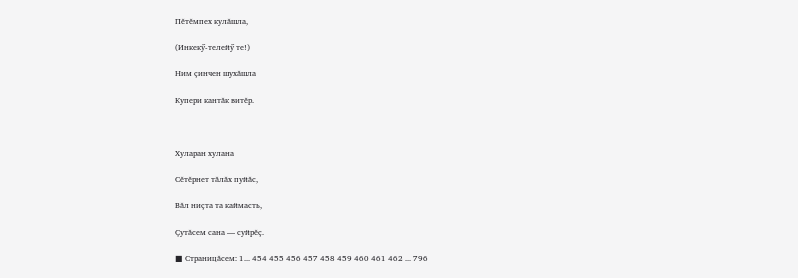Пĕтĕмпех кулăшла,

(Инкекӳ-телейӳ те!)

Ним çинчен шухăшла

Купери кантăк витĕр.



Хуларан хулана

Сĕтĕрнет тăлăх пуйăс,

Вăл ниçта та каймасть,

Çутăсем сана — суйрĕç.

■ Страницăсем: 1... 454 455 456 457 458 459 460 461 462 ... 796